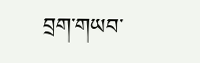བྲག་གཡབ་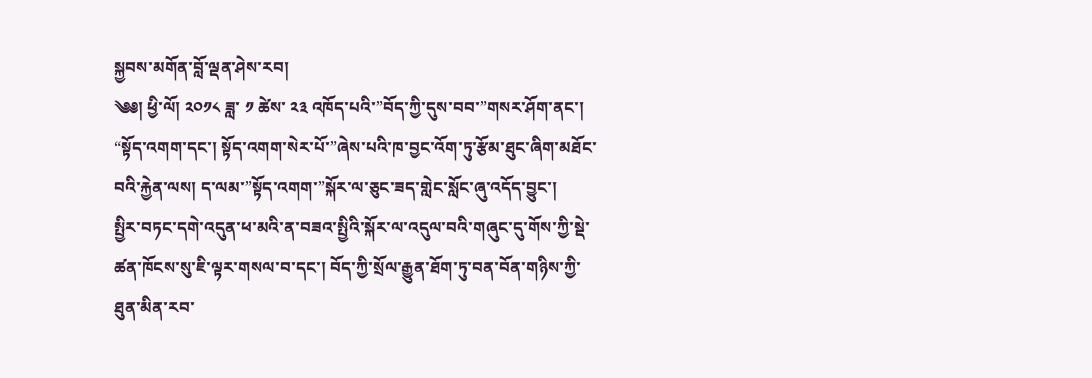སྐྱབས་མགོན་བློ་ལྡན་ཤེས་རབ།
༄༅། ཕྱི་ལོ། ༢༠༡༨ ཟླ་ ༡ ཚེས་ ༢༣ འཁོད་པའི་”བོད་ཀྱི་དུས་བབ་”གསར་ཤོག་ནང་། “སྟོད་འགག་དང་། སྟོད་འགག་སེར་པོ་”ཞེས་པའི་ཁ་བྱང་འོག་ཏུ་རྩོམ་ཐུང་ཞིག་མཐོང་བའི་རྐྱེན་ལས། ད་ལམ་”སྟོད་འགག་”སྐོར་ལ་ཅུང་ཟད་གླེང་སློང་ཞུ་འདོད་བྱུང་།
སྤྱིར་བཏང་དགེ་འདུན་ཕ་མའི་ན་བཟའ་སྤྱིའི་སྐོར་ལ་འདུལ་བའི་གཞུང་དུ་གོས་ཀྱི་སྡེ་ཚན་ཁོངས་སུ་ཇི་ལྟར་གསལ་བ་དང་། བོད་ཀྱི་སྲོལ་རྒྱུན་ཐོག་ཏུ་བན་བོན་གཉིས་ཀྱི་ཐུན་མིན་རབ་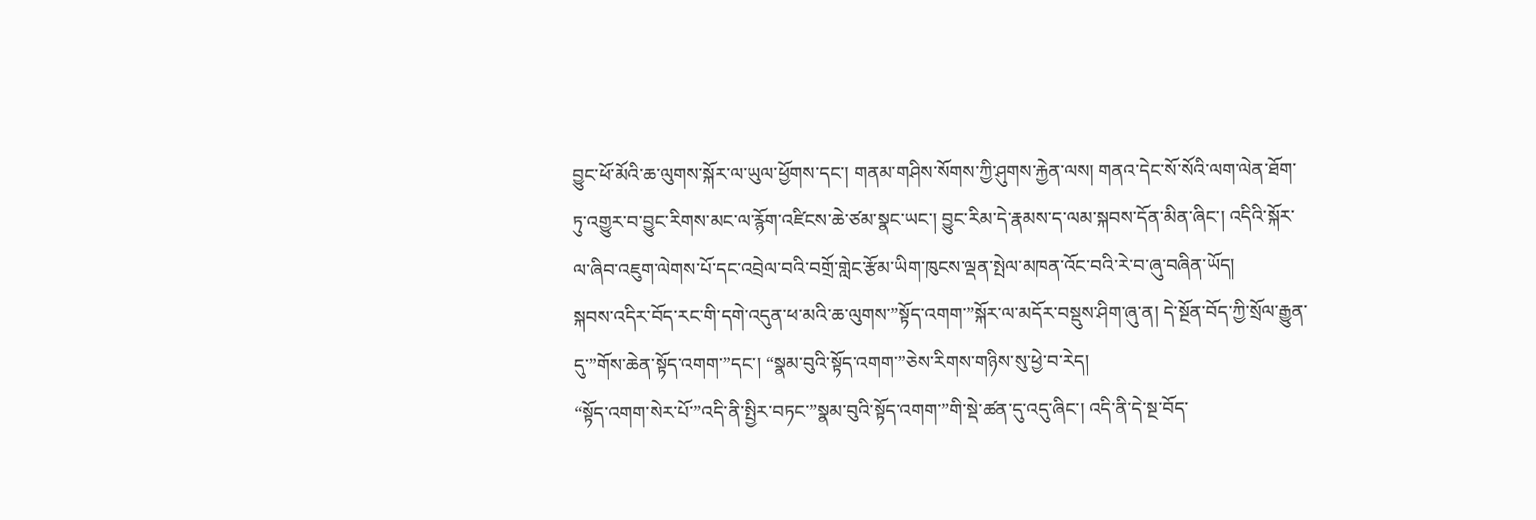བྱུང་ཕོ་མོའི་ཆ་ལུགས་སྐོར་ལ་ཡུལ་ཕྱོགས་དང་། གནམ་གཤིས་སོགས་ཀྱི་ཤུགས་རྐྱེན་ལས། གནའ་དེང་སོ་སོའི་ལག་ལེན་ཐོག་ཏུ་འགྱུར་བ་བྱུང་རིགས་མང་ལ་རྙོག་འཛིངས་ཆེ་ཙམ་སྣང་ཡང་། བྱུང་རིམ་དེ་རྣམས་ད་ལམ་སྐབས་དོན་མིན་ཞིང་། འདིའི་སྐོར་ལ་ཞིབ་འཇུག་ལེགས་པོ་དང་འབྲེལ་བའི་བགྲོ་གླེང་རྩོམ་ཡིག་ཁུངས་ལྡན་སྤེལ་མཁན་འོང་བའི་རེ་བ་ཞུ་བཞིན་ཡོད།
སྐབས་འདིར་བོད་རང་གི་དགེ་འདུན་ཕ་མའི་ཆ་ལུགས་”སྟོད་འགག་”སྐོར་ལ་མདོར་བསྡུས་ཤིག་ཞུ་ན། དེ་སྔོན་བོད་ཀྱི་སྲོལ་རྒྱུན་དུ་”གོས་ཆེན་སྟོད་འགག་”དང་། “སྣམ་བུའི་སྟོད་འགག་”ཅེས་རིགས་གཉིས་སུ་ཕྱེ་བ་རེད།
“སྟོད་འགག་སེར་པོ་”འདི་ནི་སྤྱིར་བཏང་”སྣམ་བུའི་སྟོད་འགག་”གི་སྡེ་ཚན་དུ་འདུ་ཞིང་། འདི་ནི་དེ་སྔ་བོད་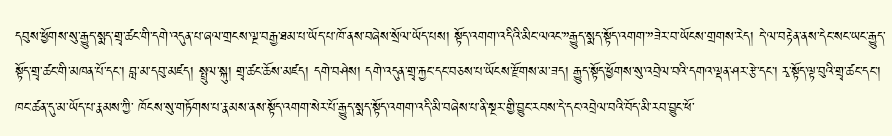དབུས་ཕྱོགས་སུ་རྒྱུད་སྨད་གྲྭ་ཚང་གི་དགེ་འདུན་པ་ཞལ་གྲངས་ལྔ་བརྒྱ་ཐམ་པ་ཡོད་པ་ཁོ་ནས་བཞེས་སྲོལ་ཡོད་པས། སྟོད་འགག་འདིའི་མིང་ལའང་”རྒྱུད་སྨད་སྟོད་འགག་”ཟེར་བ་ཡོངས་གྲགས་རེད། དེ་ལ་བརྟེན་ནས་དེང་སང་ཡང་རྒྱུད་སྟོད་གྲྭ་ཚང་གི་མཁན་པོ་དང་། བླ་མ་དབུ་མཛད། སྤྲུལ་སྐུ། གྲྭ་ཚང་ཆོས་མཛད། དགེ་བཤེས། དགེ་འདུན་གྲྭ་རྐྱང་དང་བཅས་པ་ཡོངས་རྫོགས་མ་ཟད། རྒྱུད་སྟོད་ཕྱོགས་སུ་འབྲེལ་བའི་དགའ་ལྡན་ཤར་རྩེ་དང་། རྭ་སྟོད་ལྟ་བུའི་གྲྭ་ཚང་དང་། ཁང་ཚན་དུ་མ་ཡོད་པ་རྣམས་ཀྱི་ ཁོངས་སུ་གཏོགས་པ་རྣམས་ནས་སྟོད་འགག་སེར་པོ་རྒྱུད་སྨད་སྟོད་འགག་འདི་མི་བཞེས་པ་ནི་སྔར་གྱི་བྱུང་རབས་དེ་དང་འབྲེལ་བའི་བོད་མི་རབ་བྱུང་ཕོ་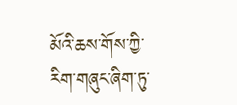མོའི་ཆས་གོས་ཀྱི་རིག་གཞུང་ཞིག་ཏུ་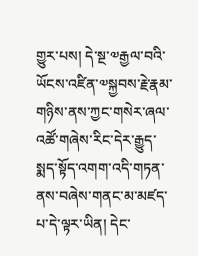གྱུར་པས། དེ་སྔ་༧རྒྱལ་བའི་ཡོངས་འཛིན་༧སྐྱབས་རྗེ་རྣམ་གཉིས་ནས་ཀྱང་གསེར་ཞལ་འཚོ་གཞེས་རིང་དེར་རྒྱུད་སྨད་སྟོད་འགག་འདི་གཏན་ནས་བཞེས་གནང་མ་མཛད་པ་དེ་ལྟར་ཡིན། དེང་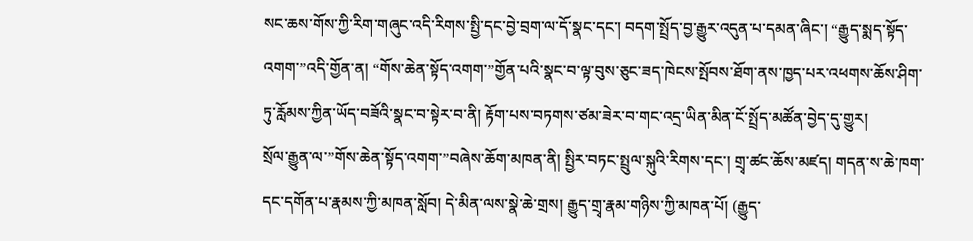སང་ཆས་གོས་ཀྱི་རིག་གཞུང་འདི་རིགས་སྤྱི་དང་བྱེ་བྲག་ལ་དོ་སྣང་དང་། བདག་སྤྲོད་བྱ་རྒྱུར་འདུན་པ་དམན་ཞིང་། “རྒྱུད་སྨད་སྟོད་འགག་”འདི་གྱོན་ན། “གོས་ཆེན་སྟོད་འགག་”གྱོན་པའི་སྣང་བ་ལྟ་བུས་ཅུང་ཟད་ཁེངས་སྤོབས་ཐོག་ནས་ཁྱད་པར་འཕགས་ཆོས་ཤིག་ཏུ་རློམས་ཀྱིན་ཡོད་བཟོའི་སྣང་བ་སྟེར་བ་ནི། རྟོག་པས་བཏགས་ཙམ་ཟེར་བ་གང་འདྲ་ཡིན་མིན་ངོ་སྤྲོད་མཚོན་བྱེད་དུ་གྱུར།
སྲོལ་རྒྱུན་ལ་”གོས་ཆེན་སྟོད་འགག་”བཞེས་ཆོག་མཁན་ནི། སྤྱིར་བཏང་སྤྲུལ་སྐུའི་རིགས་དང་། གྲྭ་ཚང་ཆོས་མཛད། གདན་ས་ཆེ་ཁག་དང་དགོན་པ་རྣམས་ཀྱི་མཁན་སློབ། དེ་མིན་ལས་སྣེ་ཆེ་གྲས། རྒྱུད་གྲྭ་རྣམ་གཉིས་ཀྱི་མཁན་པོ། (རྒྱུད་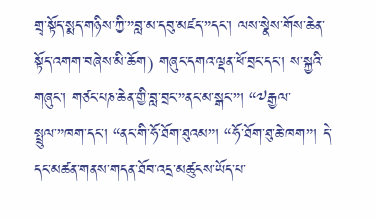གྲྭ་སྟོད་སྨད་གཉིས་ཀྱི་”བླ་མ་དབུ་མཛད་”དང་། ལས་སྣེས་གོས་ཆེན་སྟོད་འགག་བཞེས་མི་ཆོག) གཞུང་དགའ་ལྡན་ཕོ་བྲང་དང་། ས་སྐྱའི་གཞུང་། གཙང་པཎ་ཆེན་གྱི་བླ་བྲང་”ནང་མ་སྒང་”། “༧རྒྱལ་སྤྲུལ་”ཁག་དང་། “ནང་གི་ཧོ་ཐོག་ཐུའམ”། “ཧོ་ཐོག་ཐུ་ཆེ་ཁག”། དེ་དང་མཚན་གནས་གདན་ཐོབ་འདྲ་མཚུངས་ཡོད་པ་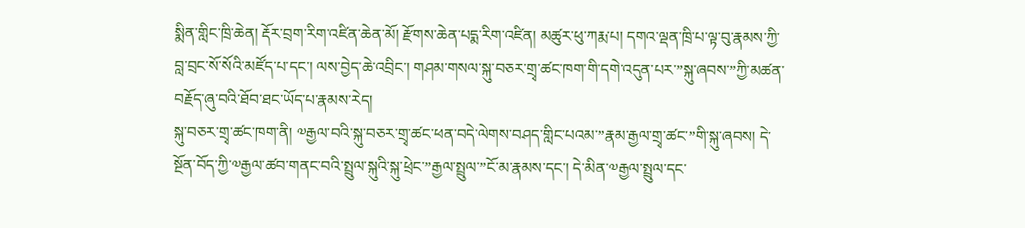སྨིན་གླིང་ཁྲི་ཆེན། རྡོར་བྲག་རིག་འཛིན་ཆེན་མོ། རྫོགས་ཆེན་པདྨ་རིག་འཛིན། མཚུར་ཕུ་ཀརྨ་པ། དགའ་ལྡན་ཁྲི་པ་ལྟ་བུ་རྣམས་ཀྱི་བླ་བྲང་སོ་སོའི་མཛོད་པ་དང་། ལས་བྱེད་ཆེ་འབྲིང་། གཤམ་གསལ་སྐུ་བཅར་གྲྭ་ཚང་ཁག་གི་དགེ་འདུན་པར་”སྐུ་ཞབས་”ཀྱི་མཚན་བརྗོད་ཞུ་བའི་ཐོབ་ཐང་ཡོད་པ་རྣམས་རེད།
སྐུ་བཅར་གྲྭ་ཚང་ཁག་ནི། ༧རྒྱལ་བའི་སྐུ་བཅར་གྲྭ་ཚང་ཕན་བདེ་ལེགས་བཤད་གླིང་པའམ་”རྣམ་རྒྱལ་གྲྭ་ཚང་”གི་སྐུ་ཞབས། དེ་སྔོན་བོད་ཀྱི་༧རྒྱལ་ཚབ་གནང་བའི་སྤྲུལ་སྐུའི་སྐུ་ཕྲེང་”རྒྱལ་སྤྲུལ་”ངོ་མ་རྣམས་དང་། དེ་མིན་༧རྒྱལ་སྤྲུལ་དང་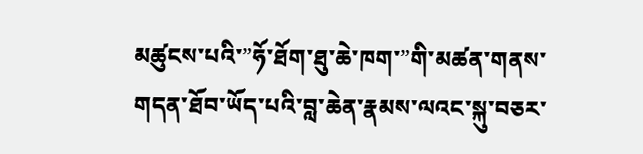མཚུངས་པའི་”ཧོ་ཐོག་ཐུ་ཆེ་ཁག་”གི་མཚན་གནས་གདན་ཐོབ་ཡོད་པའི་བླ་ཆེན་རྣམས་ལའང་སྐུ་བཅར་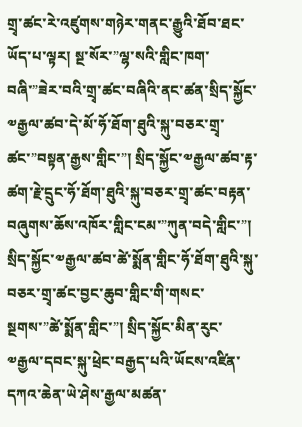གྲྭ་ཚང་རེ་འཛུགས་གཉེར་གནང་རྒྱུའི་ཐོབ་ཐང་ཡོད་པ་ལྟར། སྔ་སོར་”ལྷ་སའི་གླིང་ཁག་བཞི་”ཟེར་བའི་གྲྭ་ཚང་བཞིའི་ནང་ཚན་སྲིད་སྐྱོང་༧རྒྱལ་ཚབ་དེ་མོ་ཧོ་ཐོག་ཐུའི་སྐུ་བཅར་གྲྭ་ཚང་”བསྟན་རྒྱས་གླིང་”། སྲིད་སྐྱོང་༧རྒྱལ་ཚབ་རྟ་ཚག་རྗེ་དྲུང་ཧོ་ཐོག་ཐུའི་སྐུ་བཅར་གྲྭ་ཚང་བརྟན་བཞུགས་ཆོས་འཁོར་གླིང་ངམ་”ཀུན་བདེ་གླིང་”། སྲིད་སྐྱོང་༧རྒྱལ་ཚབ་ཚེ་སྨོན་གླིང་ཧོ་ཐོག་ཐུའི་སྐུ་བཅར་གྲྭ་ཚང་བྱང་ཆུབ་གླིང་གི་གསང་སྔགས་”ཚེ་སྨོན་གླིང་”། སྲིད་སྐྱོང་མིན་རུང་༧རྒྱལ་དབང་སྐུ་ཕྲེང་བརྒྱད་པའི་ཡོངས་འཛིན་དཀའ་ཆེན་ཡེ་ཤེས་རྒྱལ་མཚན་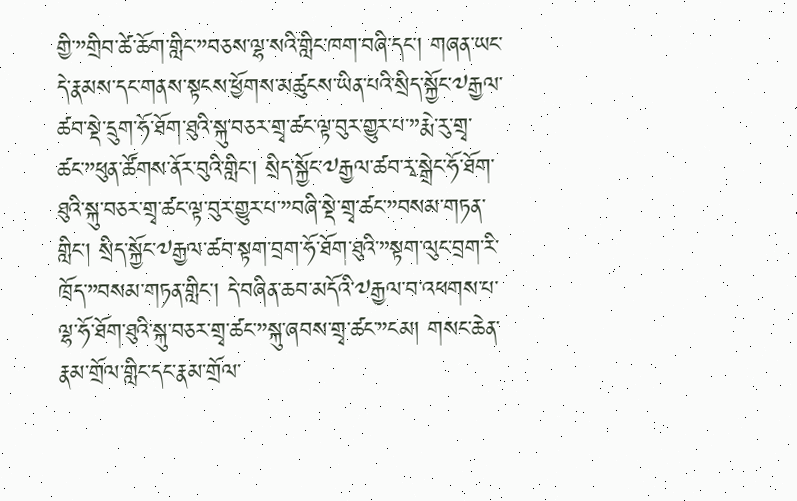གྱི་”གྲིབ་ཚེ་ཆོག་གླིང་”བཅས་ལྷ་སའི་གླིང་ཁག་བཞི་དང་། གཞན་ཡང་དེ་རྣམས་དང་གནས་སྟངས་ཕྱོགས་མཚུངས་ཡིན་པའི་སྲིད་སྐྱོང་༧རྒྱལ་ཚབ་སྡེ་དྲུག་ཧོ་ཐོག་ཐུའི་སྐུ་བཅར་གྲྭ་ཚང་ལྟ་བུར་གྱུར་པ་”རྨེ་རུ་གྲྭ་ཚང་”ཕུན་ཚོགས་ནོར་བུའི་གླིང་། སྲིད་སྐྱོང་༧རྒྱལ་ཚབ་རྭ་སྒྲེང་ཧོ་ཐོག་ཐུའི་སྐུ་བཅར་གྲྭ་ཚང་ལྟ་བུར་གྱུར་པ་”བཞི་སྡེ་གྲྭ་ཚང་”བསམ་གཏན་གླིང་། སྲིད་སྐྱོང་༧རྒྱལ་ཚབ་སྟག་བྲག་ཧོ་ཐོག་ཐུའི་”སྟག་ལུང་བྲག་རི་ཁྲོད་”བསམ་གཏན་གླིང་། དེ་བཞིན་ཆབ་མདོའི་༧རྒྱལ་བ་འཕགས་པ་ལྷ་ཧོ་ཐོག་ཐུའི་སྐུ་བཅར་གྲྭ་ཚང་”སྐུ་ཞབས་གྲྭ་ཚང་”ངམ། གསང་ཆེན་རྣམ་གྲོལ་གླིང་དང་རྣམ་གྲོལ་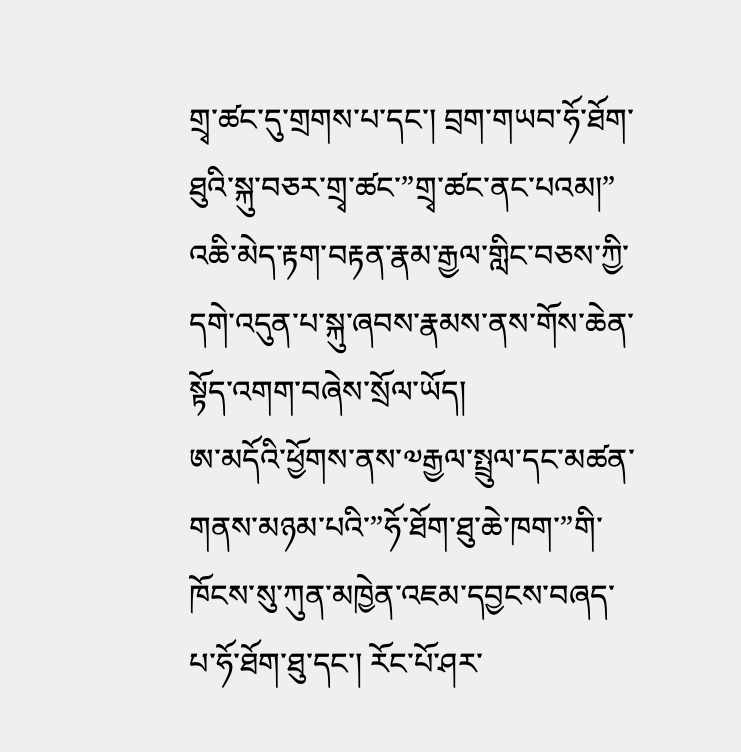གྲྭ་ཚང་དུ་གྲགས་པ་དང་། བྲག་གཡབ་ཧོ་ཐོག་ཐུའི་སྐུ་བཅར་གྲྭ་ཚང་”གྲྭ་ཚང་ནང་པའམ།” འཆི་མེད་རྟག་བརྟན་རྣམ་རྒྱལ་གླིང་བཅས་ཀྱི་དགེ་འདུན་པ་སྐུ་ཞབས་རྣམས་ནས་གོས་ཆེན་སྟོད་འགག་བཞེས་སྲོལ་ཡོད།
ཨ་མདོའི་ཕྱོགས་ནས་༧རྒྱལ་སྤྲུལ་དང་མཚན་གནས་མཉམ་པའི་”ཧོ་ཐོག་ཐུ་ཆེ་ཁག་”གི་ཁོངས་སུ་ཀུན་མཁྱེན་འཇམ་དབྱངས་བཞད་པ་ཧོ་ཐོག་ཐུ་དང་། རོང་པོ་ཤར་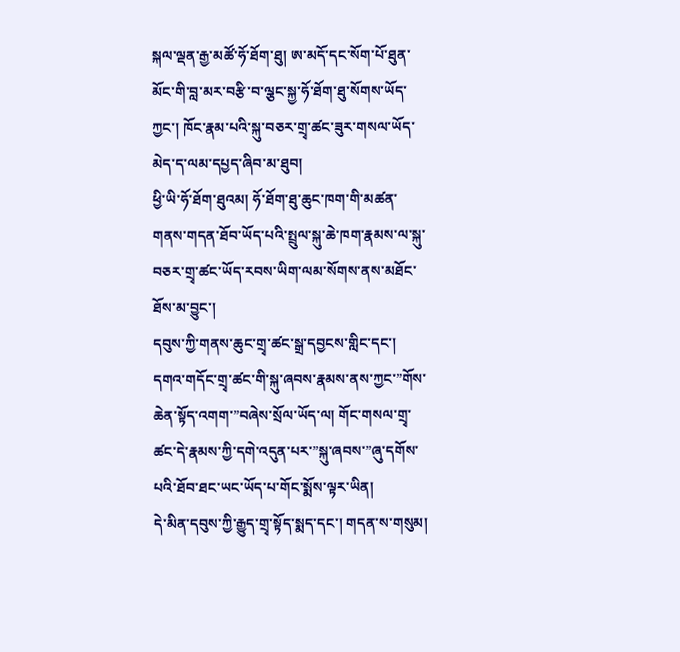སྐལ་ལྡན་རྒྱ་མཚོ་ཧོ་ཐོག་ཐུ། ཨ་མདོ་དང་སོག་པོ་ཐུན་མོང་གི་བླ་མར་བརྩི་བ་ལྕང་སྐྱ་ཧོ་ཐོག་ཐུ་སོགས་ཡོད་ཀྱང་། ཁོང་རྣམ་པའི་སྐུ་བཅར་གྲྭ་ཚང་ཟུར་གསལ་ཡོད་མེད་ད་ལམ་དཔྱད་ཞིབ་མ་ཐུབ།
ཕྱི་ཡི་ཧོ་ཐོག་ཐུའམ། ཧོ་ཐོག་ཐུ་ཆུང་ཁག་གི་མཚན་གནས་གདན་ཐོབ་ཡོད་པའི་སྤྲུལ་སྐུ་ཆེ་ཁག་རྣམས་ལ་སྐུ་བཅར་གྲྭ་ཚང་ཡོད་རབས་ཡིག་ལམ་སོགས་ནས་མཐོང་ཐོས་མ་བྱུང་།
དབུས་ཀྱི་གནས་ཆུང་གྲྭ་ཚང་སྒྲ་དབྱངས་གླིང་དང་། དགའ་གདོང་གྲྭ་ཚང་གི་སྐུ་ཞབས་རྣམས་ནས་ཀྱང་”གོས་ཆེན་སྟོད་འགག་”བཞེས་སྲོལ་ཡོད་ལ། གོང་གསལ་གྲྭ་ཚང་དེ་རྣམས་ཀྱི་དགེ་འདུན་པར་”སྐུ་ཞབས་”ཞུ་དགོས་པའི་ཐོབ་ཐང་ཡང་ཡོད་པ་གོང་སྨོས་ལྟར་ཡིན།
དེ་མིན་དབུས་ཀྱི་རྒྱུད་གྲྭ་སྟོད་སྨད་དང་། གདན་ས་གསུམ།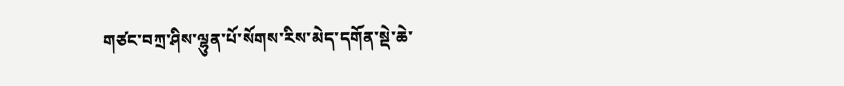གཙང་བཀྲ་ཤིས་ལྷུན་པོ་སོགས་རིས་མེད་དགོན་སྡེ་ཆེ་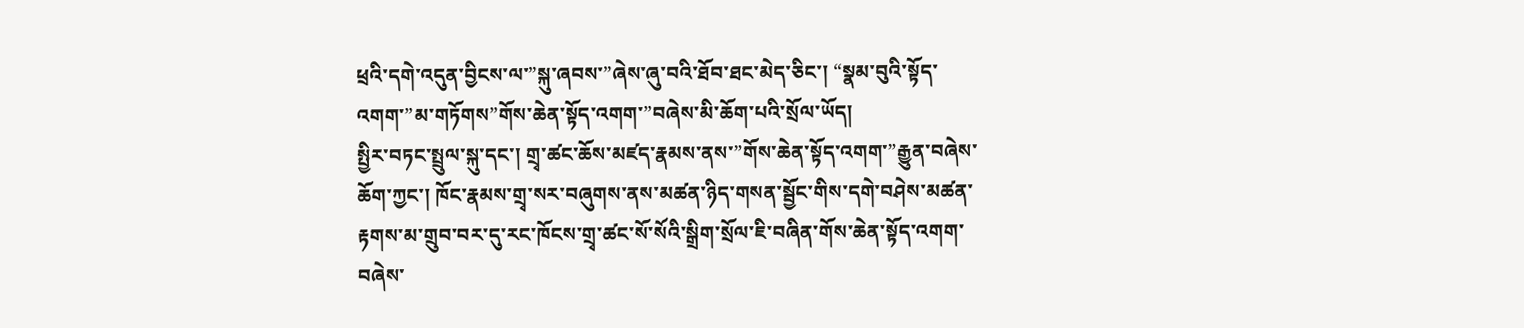ཕྲའི་དགེ་འདུན་བྱིངས་ལ་”སྐུ་ཞབས་”ཞེས་ཞུ་བའི་ཐོབ་ཐང་མེད་ཅིང་། “སྣམ་བུའི་སྟོད་འགག་”མ་གཏོགས”གོས་ཆེན་སྟོད་འགག་”བཞེས་མི་ཆོག་པའི་སྲོལ་ཡོད།
སྤྱིར་བཏང་སྤྲུལ་སྐུ་དང་། གྲྭ་ཚང་ཆོས་མཛད་རྣམས་ནས་”གོས་ཆེན་སྟོད་འགག་”རྒྱུན་བཞེས་ཆོག་ཀྱང་། ཁོང་རྣམས་གྲྭ་སར་བཞུགས་ནས་མཚན་ཉིད་གསན་སྦྱོང་གིས་དགེ་བཤེས་མཚན་རྟགས་མ་གྲུབ་བར་དུ་རང་ཁོངས་གྲྭ་ཚང་སོ་སོའི་སྒྲིག་སྲོལ་ཇི་བཞིན་གོས་ཆེན་སྟོད་འགག་བཞེས་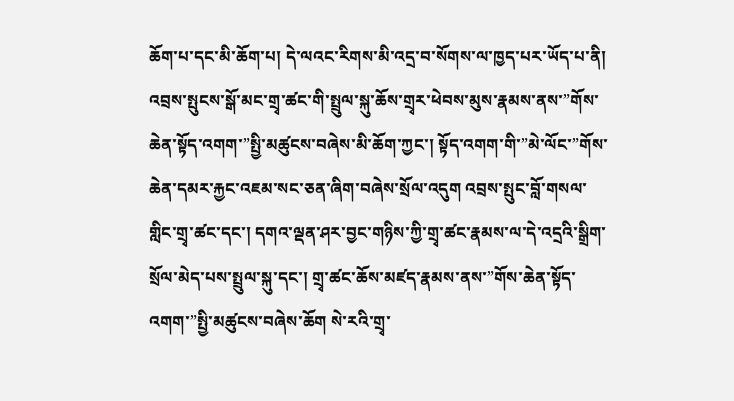ཆོག་པ་དང་མི་ཆོག་པ། དེ་ལའང་རིགས་མི་འདྲ་བ་སོགས་ལ་ཁྱད་པར་ཡོད་པ་ནི། འབྲས་སྤུངས་སྒོ་མང་གྲྭ་ཚང་གི་སྤྲུལ་སྐུ་ཆོས་གྲྭར་ཕེབས་མུས་རྣམས་ནས་”གོས་ཆེན་སྟོད་འགག་”སྤྱི་མཚུངས་བཞེས་མི་ཆོག་ཀྱང་། སྟོད་འགག་གི་”མེ་ལོང་”གོས་ཆེན་དམར་རྐྱང་འཇམ་སང་ཅན་ཞིག་བཞེས་སྲོལ་འདུག འབྲས་སྤུང་བློ་གསལ་གླིང་གྲྭ་ཚང་དང་། དགའ་ལྡན་ཤར་བྱང་གཉིས་ཀྱི་གྲྭ་ཚང་རྣམས་ལ་དེ་འདྲའི་སྒྲིག་སྲོལ་མེད་པས་སྤྲུལ་སྐུ་དང་། གྲྭ་ཚང་ཆོས་མཛད་རྣམས་ནས་”གོས་ཆེན་སྟོད་འགག་”སྤྱི་མཚུངས་བཞེས་ཆོག སེ་རའི་གྲྭ་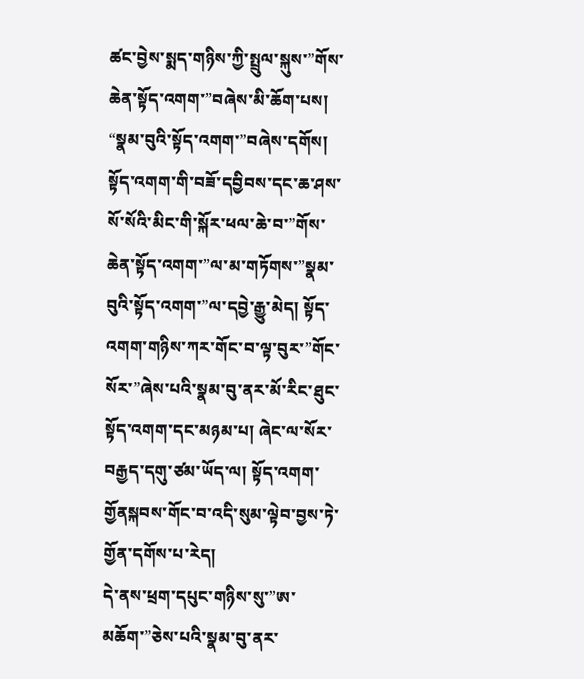ཚང་བྱེས་སྨད་གཉིས་ཀྱི་སྤྲུལ་སྐུས་”གོས་ཆེན་སྟོད་འགག་”བཞེས་མི་ཆོག་པས། “སྣམ་བུའི་སྟོད་འགག་”བཞེས་དགོས།
སྟོད་འགག་གི་བཟོ་དབྱིབས་དང་ཆ་ཤས་སོ་སོའི་མིང་གི་སྐོར་ཕལ་ཆེ་བ་”གོས་ཆེན་སྟོད་འགག་”ལ་མ་གཏོགས་”སྣམ་བུའི་སྟོད་འགག་”ལ་དབྱེ་རྒྱུ་མེད། སྟོད་འགག་གཉིས་ཀར་གོང་བ་ལྟ་བུར་”གོང་སོར་”ཞེས་པའི་སྣམ་བུ་ནར་མོ་རིང་ཐུང་སྟོད་འགག་དང་མཉམ་པ། ཞེང་ལ་སོར་བརྒྱད་དགུ་ཙམ་ཡོད་ལ། སྟོད་འགག་གྱོནསྐབས་གོང་བ་འདི་སུམ་ལྟེབ་བྱས་ཏེ་གྱོན་དགོས་པ་རེད།
དེ་ནས་ཕྲག་དཔུང་གཉིས་སུ་”ཨ་མཆོག་”ཅེས་པའི་སྣམ་བུ་ནར་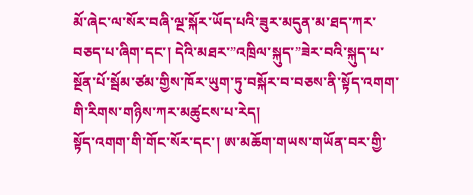མོ་ཞེང་ལ་སོར་བཞི་ལྔ་སྐོར་ཡོད་པའི་ཟུར་མདུན་མ་ཐད་ཀར་བཅད་པ་ཞིག་དང་། དེའི་མཐར་”འཁྲིལ་སྐུད་”ཟེར་བའི་སྐུད་པ་སྔོན་པོ་སྦོམ་ཙམ་གྱིས་ཁོར་ཡུག་ཏུ་བསྐོར་བ་བཅས་ནི་སྟོད་འགག་གི་རིགས་གཉིས་ཀར་མཚུངས་པ་རེད།
སྟོད་འགག་གི་གོང་སོར་དང་། ཨ་མཆོག་གཡས་གཡོན་བར་གྱི་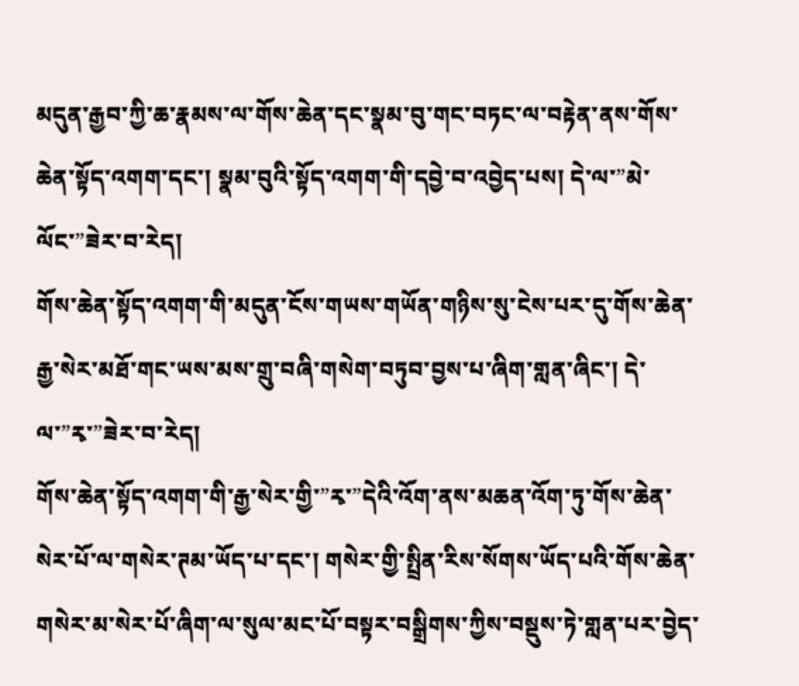མདུན་རྒྱབ་ཀྱི་ཆ་རྣམས་ལ་གོས་ཆེན་དང་སྣམ་བུ་གང་བཏང་ལ་བརྟེན་ནས་གོས་ཆེན་སྟོད་འགག་དང་། སྣམ་བུའི་སྟོད་འགག་གི་དབྱེ་བ་འབྱེད་པས། དེ་ལ་”མེ་ལོང་”ཟེར་བ་རེད།
གོས་ཆེན་སྟོད་འགག་གི་མདུན་ངོས་གཡས་གཡོན་གཉིས་སུ་ངེས་པར་དུ་གོས་ཆེན་རྒྱ་སེར་མཐོ་གང་ཡས་མས་གྲུ་བཞི་གསེག་བཏུབ་བྱས་པ་ཞིག་གླན་ཞིང་། དེ་ལ་”རྭ་”ཟེར་བ་རེད།
གོས་ཆེན་སྟོད་འགག་གི་རྒྱ་སེར་གྱི་”རྭ་”དེའི་འོག་ནས་མཆན་འོག་ཏུ་གོས་ཆེན་སེར་པོ་ལ་གསེར་ཊམ་ཡོད་པ་དང་། གསེར་གྱི་སྤྲིན་རིས་སོགས་ཡོད་པའི་གོས་ཆེན་གསེར་མ་སེར་པོ་ཞིག་ལ་སུལ་མང་པོ་བསྟར་བསྒྲིགས་ཀྱིས་བསྡུས་ཏེ་གླན་པར་བྱེད་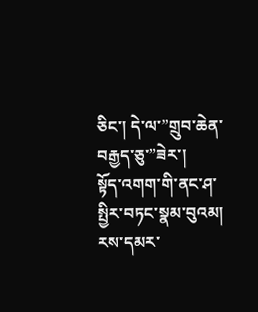ཅིང་། དེ་ལ་”གྲུབ་ཆེན་བརྒྱད་ཅུ་”ཟེར་།
སྟོད་འགག་གི་ནང་ཤ་སྤྱིར་བཏང་སྣམ་བུའམ། རས་དམར་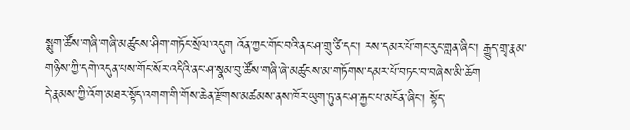སྨུག་ཚོས་གཞི་གཞི་མཚུངས་ཤིག་གཏོང་སྲོལ་འདུག འོན་ཀྱང་གོང་བའི་ནང་ཤ་གྲུ་ཙི་དང་། རས་དམར་པོ་གང་རུང་གླན་ཞིང་། རྒྱུད་གྲྭ་རྣམ་གཉིས་ཀྱི་དགེ་འདུན་པས་གོང་སོར་འདིའི་ནང་ཤ་སྣམ་བུ་ཚོས་གཞི་ཞེ་མཚུངས་མ་གཏོགས་དམར་པོ་བཏང་བ་བཞེས་མི་ཆོག
དེ་རྣམས་ཀྱི་འོག་མཐར་སྟོད་འགག་གི་གོས་ཆེན་རྫོགས་མཚམས་ནས་ཁོར་ཡུག་ཏུ་ནང་ཤ་རྐྱང་པ་མངོན་ཞིང་། སྟོད་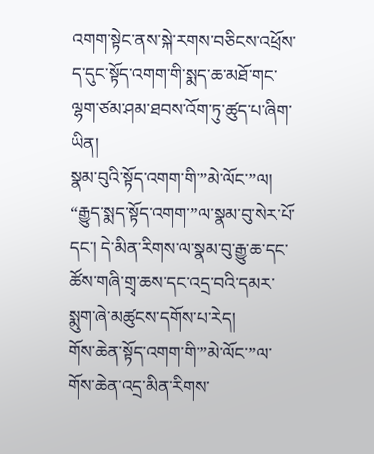འགག་སྟེང་ནས་སྐེ་རགས་བཅིངས་འཕྲོས་ད་དུང་སྟོད་འགག་གི་སྨད་ཆ་མཐོ་གང་ལྷག་ཙམ་ཤམ་ཐབས་འོག་ཏུ་ཚུད་པ་ཞིག་ཡིན།
སྣམ་བུའི་སྟོད་འགག་གི་”མེ་ལོང་”ལ། “རྒྱུད་སྨད་སྟོད་འགག་”ལ་སྣམ་བུ་སེར་པོ་དང་། དེ་མིན་རིགས་ལ་སྣམ་བུ་རྒྱུ་ཆ་དང་ཚོས་གཞི་གྲྭ་ཆས་དང་འདྲ་བའི་དམར་སྨུག་ཞེ་མཚུངས་དགོས་པ་རེད།
གོས་ཆེན་སྟོད་འགག་གི་”མེ་ལོང་”ལ་གོས་ཆེན་འདྲ་མིན་རིགས་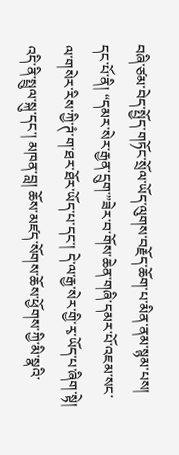བཞི་ཙམ་བེད་སྤྱོད་གཏོང་སྲོལ་ཡོད་ལུགས་བརྗོད་ཆོག་པ་མིན་ནམ་སྙམ་པས། དང་པོ་ནི། “དམར་སེར་རྒྱན་དྲུག་”ཟེར་བ་གོས་ཆེན་གཞི་དམར་པོ་འཇམ་སང་ལ་གསེར་རིས་ཀྱི་ཊཾ་ག་ཐར་ཐོར་ཡོད་པ་དང་། དེ་ལ་རྒྱ་སེར་གྱི་རྭ་ཡོད་པ་ཞིག་སྟེ། འདི་ནི་སྤྲུལ་སྐུ་དང་། མཁན་བླ། ཆོས་མཛད་སོགས་ཆོས་ཕྱོགས་ཀྱི་མི་སྣའི་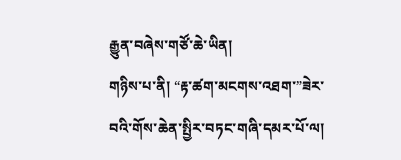རྒྱུན་བཞེས་གཙོ་ཆེ་ཡིན།
གཉིས་པ་ནི། “རྟ་ཚག་མངགས་འཐག་”ཟེར་བའི་གོས་ཆེན་སྤྱིར་བཏང་གཞི་དམར་པོ་ལ།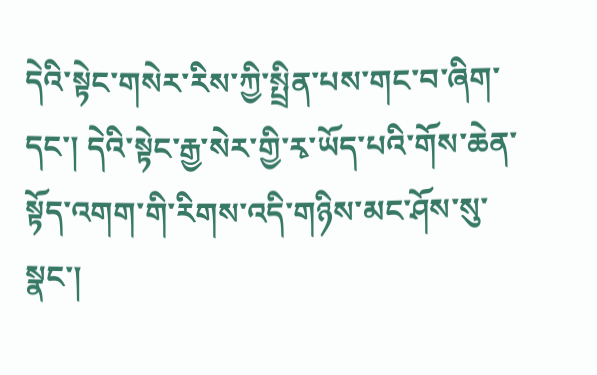དེའི་སྟེང་གསེར་རིས་ཀྱི་སྤྲིན་པས་གང་བ་ཞིག་དང་། དེའི་སྟེང་རྒྱ་སེར་གྱི་རྭ་ཡོད་པའི་གོས་ཆེན་སྟོད་འགག་གི་རིགས་འདི་གཉིས་མང་ཤོས་སུ་སྣང་།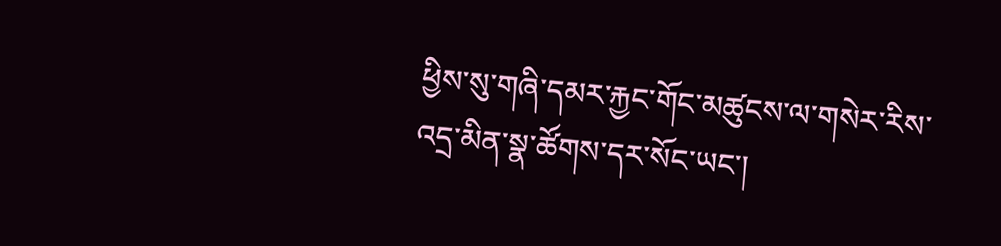ཕྱིས་སུ་གཞི་དམར་རྐྱང་གོང་མཚུངས་ལ་གསེར་རིས་འདྲ་མིན་སྣ་ཚོགས་དར་སོང་ཡང་།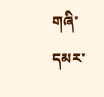གཞི་དམར་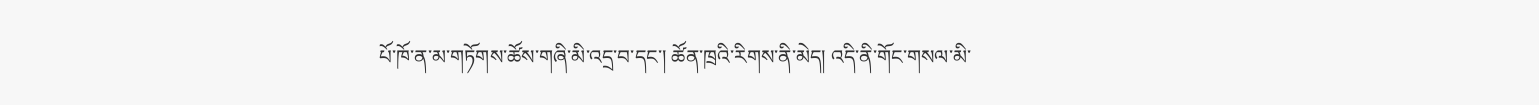པོ་ཁོ་ན་མ་གཏོགས་ཚོས་གཞི་མི་འདྲ་བ་དང་། ཚོན་ཁྲའི་རིགས་ནི་མེད། འདི་ནི་གོང་གསལ་མི་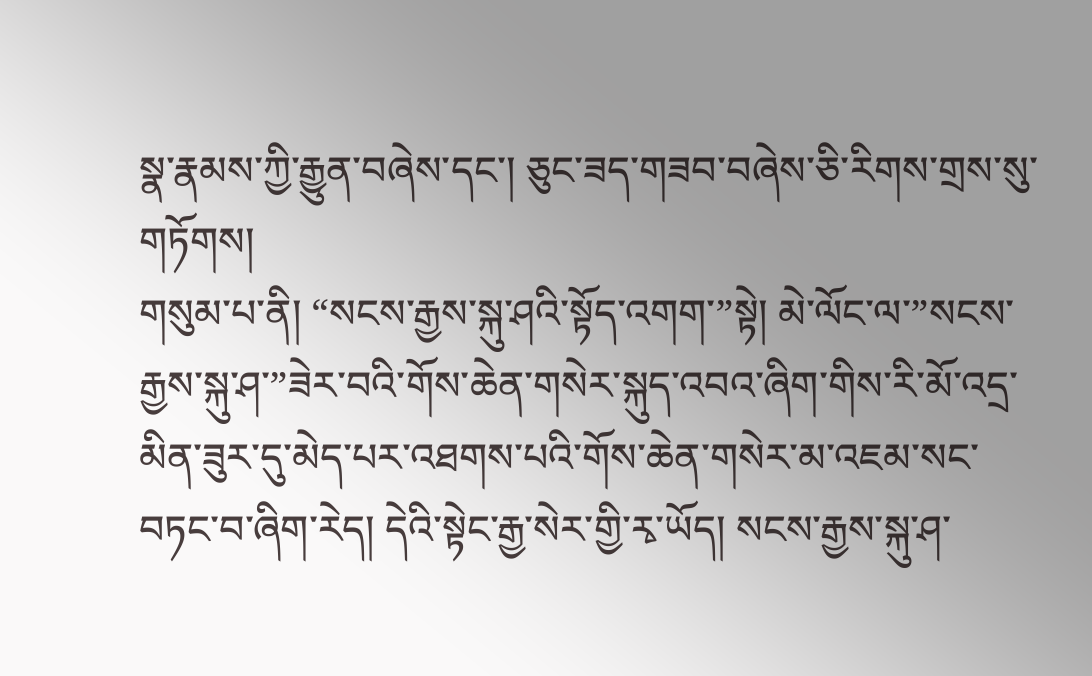སྣ་རྣམས་ཀྱི་རྒྱུན་བཞེས་དང་། ཅུང་ཟད་གཟབ་བཞེས་ཅི་རིགས་གྲས་སུ་གཏོགས།
གསུམ་པ་ནི། “སངས་རྒྱས་སྐུ་ཤའི་སྟོད་འགག་”སྟེ། མེ་ལོང་ལ་”སངས་རྒྱས་སྐུ་ཤ་”ཟེར་བའི་གོས་ཆེན་གསེར་སྐུད་འབའ་ཞིག་གིས་རི་མོ་འདྲ་མིན་ཟུར་དུ་མེད་པར་འཐགས་པའི་གོས་ཆེན་གསེར་མ་འཇམ་སང་བཏང་བ་ཞིག་རེད། དེའི་སྟེང་རྒྱ་སེར་གྱི་རྭ་ཡོད། སངས་རྒྱས་སྐུ་ཤ་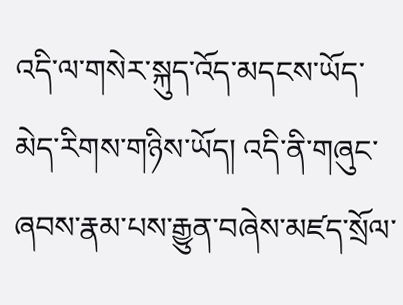འདི་ལ་གསེར་སྐུད་འོད་མདངས་ཡོད་མེད་རིགས་གཉིས་ཡོད། འདི་ནི་གཞུང་ཞབས་རྣམ་པས་རྒྱུན་བཞེས་མཛད་སྲོལ་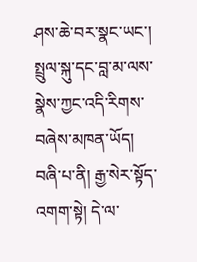ཤས་ཆེ་བར་སྣང་ཡང་། སྤྲུལ་སྐུ་དང་བླ་མ་ལས་སྣེས་ཀྱང་འདི་རིགས་བཞེས་མཁན་ཡོད།
བཞི་པ་ནི། རྒྱ་སེར་སྟོད་འགག་སྟེ། དེ་ལ་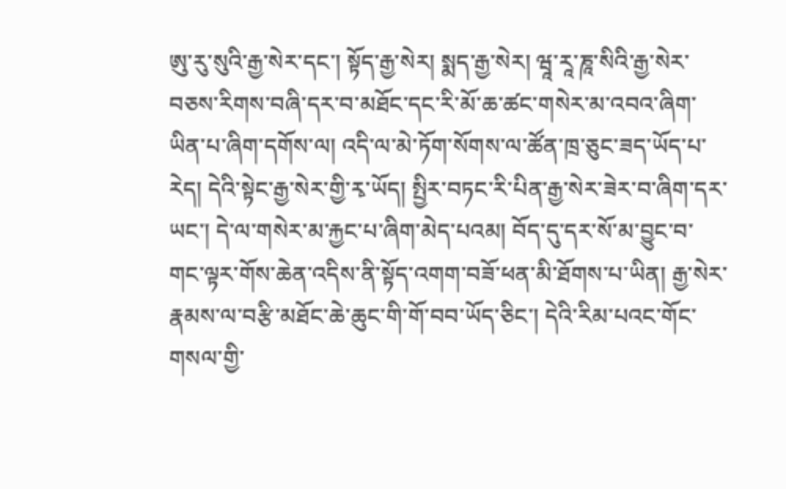ཨུ་རུ་སུའི་རྒྱ་སེར་དང་། སྟོད་རྒྱ་སེར། སྨད་རྒྱ་སེར། ཝཱ་རཱ་ཎཱ་སིའི་རྒྱ་སེར་བཅས་རིགས་བཞི་དར་བ་མཐོང་དང་རི་མོ་ཆ་ཚང་གསེར་མ་འབའ་ཞིག་ཡིན་པ་ཞིག་དགོས་ལ། འདི་ལ་མེ་ཏོག་སོགས་ལ་ཚོན་ཁྲ་ཅུང་ཟད་ཡོད་པ་རེད། དེའི་སྟེང་རྒྱ་སེར་གྱི་རྭ་ཡོད། སྤྱིར་བཏང་རི་པིན་རྒྱ་སེར་ཟེར་བ་ཞིག་དར་ཡང་། དེ་ལ་གསེར་མ་རྐྱང་པ་ཞིག་མེད་པའམ། བོད་དུ་དར་སོ་མ་བྱུང་བ་གང་ལྟར་གོས་ཆེན་འདིས་ནི་སྟོད་འགག་བཟོ་ཕན་མི་ཐོགས་པ་ཡིན། རྒྱ་སེར་རྣམས་ལ་བརྩི་མཐོང་ཆེ་ཆུང་གི་གོ་བབ་ཡོད་ཅིང་། དེའི་རིམ་པའང་གོང་གསལ་གྱི་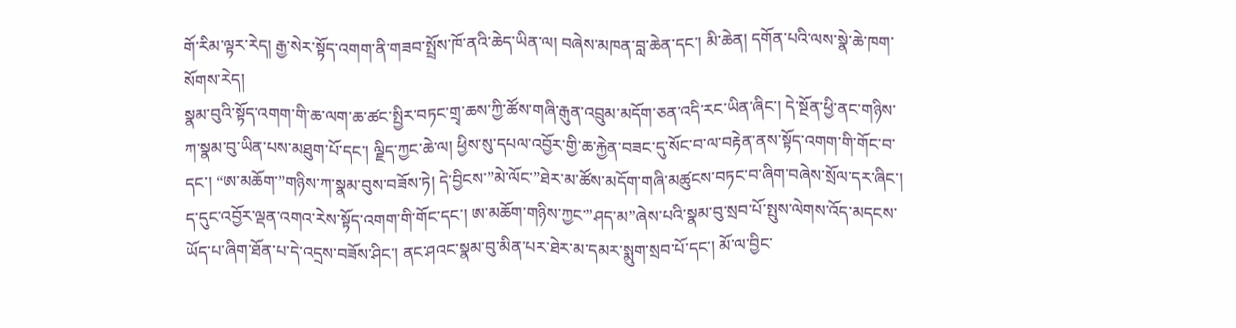གོ་རིམ་ལྟར་རེད། རྒྱ་སེར་སྟོད་འགག་ནི་གཟབ་སྤྲོས་ཁོ་ནའི་ཆེད་ཡིན་ལ། བཞེས་མཁན་བླ་ཆེན་དང་། མི་ཆེན། དགོན་པའི་ལས་སྣེ་ཆེ་ཁག་སོགས་རེད།
སྣམ་བུའི་སྟོད་འགག་གི་ཆ་ལག་ཆ་ཚང་སྤྱིར་བཏང་གྲྭ་ཆས་ཀྱི་ཚོས་གཞི་རྒུན་འབྲུམ་མདོག་ཅན་འདི་རང་ཡིན་ཞིང་། དེ་སྔོན་ཕྱི་ནང་གཉིས་ཀ་སྣམ་བུ་ཡིན་པས་མཐུག་པོ་དང་། ལྗིད་ཀྱང་ཆེ་ལ། ཕྱིས་སུ་དཔལ་འབྱོར་གྱི་ཆ་རྐྱེན་བཟང་དུ་སོང་བ་ལ་བརྟེན་ནས་སྟོད་འགག་གི་གོང་བ་དང་། “ཨ་མཆོག་”གཉིས་ཀ་སྣམ་བུས་བཟོས་ཏེ། དེ་བྱིངས་”མེ་ལོང་”ཐེར་མ་ཚོས་མདོག་གཞི་མཚུངས་བཏང་བ་ཞིག་བཞེས་སྲོལ་དར་ཞིང་། ད་དུང་འབྱོར་ལྡན་འགའ་རེས་སྟོད་འགག་གི་གོང་དང་། ཨ་མཆོག་གཉིས་ཀྱང་”ཤད་མ”ཞེས་པའི་སྣམ་བུ་སྲབ་པོ་སྤུས་ལེགས་འོད་མདངས་ཡོད་པ་ཞིག་ཐོན་པ་དེ་འདྲས་བཟོས་ཤིང་། ནང་ཤའང་སྣམ་བུ་མིན་པར་ཐེར་མ་དམར་སྨུག་སྲབ་པོ་དང་། མོ་ལ་བྱིང་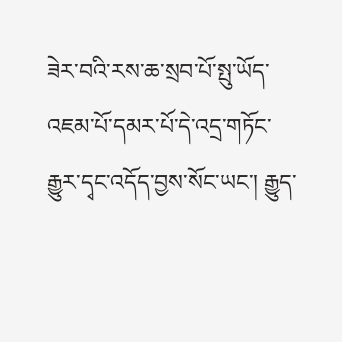ཟེར་བའི་རས་ཆ་སྲབ་པོ་སྤུ་ཡོད་འཇམ་པོ་དམར་པོ་དེ་འདྲ་གཏོང་རྒྱུར་དྭང་འདོད་བྱས་སོང་ཡང་། རྒྱུད་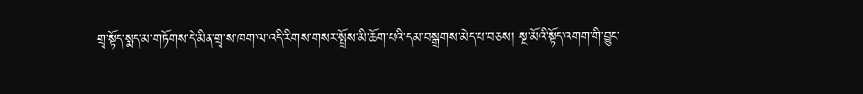གྲྭ་སྟོད་སྨད་མ་གཏོགས་དེ་མིན་གྲྭ་ས་ཁག་ལ་འདི་རིགས་གསར་སྤྲོས་མི་ཆོག་པའི་དམ་བསྒྲགས་མེད་པ་བཅས། སྔ་མོའི་སྟོད་འགག་གི་བྱུང་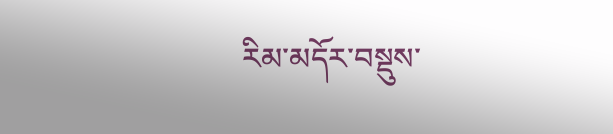རིམ་མདོར་བསྡུས་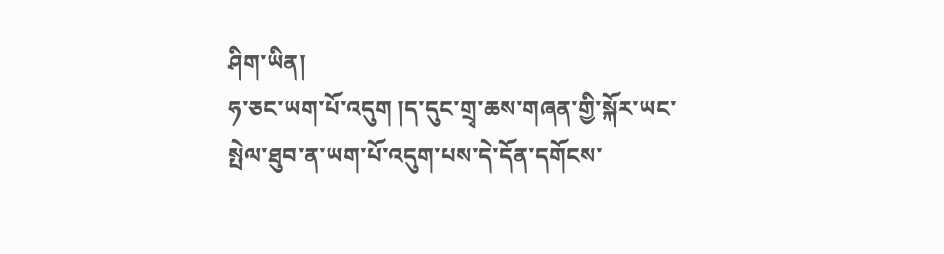ཤིག་ཡིན།
ཧ་ཅང་ཡག་པོ་འདུག །ད་དུང་གྲྭ་ཆས་གཞན་གྱི་སྐོར་ཡང་སྤེལ་ཐུབ་ན་ཡག་པོ་འདུག་པས་དེ་དོན་དགོངས་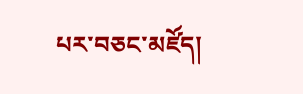པར་བཅང་མཛོད།